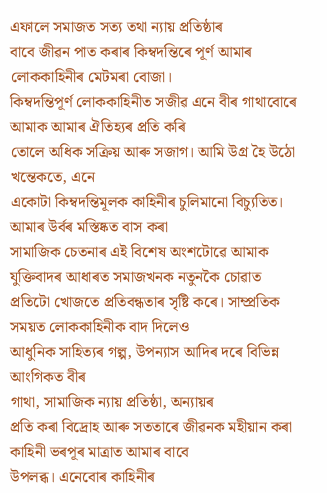এফালে সমাজত সত্য তথা ন্যায় প্ৰতিষ্ঠাৰ
বাবে জীৱন পাত কৰাৰ কিম্বদন্তিৰে পূৰ্ণ আমাৰ লোককাহিনীৰ মেটমৰা বোজা।
কিম্বদন্তিপূৰ্ণ লোককাহিনীত সজীৱ এনে বীৰ গাথাবোৰে আমাক আমাৰ ঐতিহ্যৰ প্ৰতি কৰি
তোলে অধিক সক্ৰিয় আৰু সজাগ। আমি উগ্ৰ হৈ উঠো খন্তেকতে, এনে
একোটা কিম্বদন্তিমূলক কাহিনীৰ চুলিমানো বিচ্যুতিত। আমাৰ উৰ্বৰ মস্তিষ্কত বাস কৰা
সামাজিক চেতনাৰ এই বিশেষ অংশটোৱে আমাক যুক্তিবাদৰ আধাৰত সমাজখনক নতুনকৈ চোৱাত
প্ৰতিটো খোজতে প্ৰতিবন্ধতাৰ সৃষ্টি কৰে। সাম্প্ৰতিক সময়ত লোককাহিনীক বাদ দিলেও
আধুনিক সাহিত্যৰ গল্প, উপন্যাস আদিৰ দৰে বিভিন্ন আংগিকত বীৰ
গাথা, সামাজিক ন্যায় প্ৰতিষ্ঠা, অন্যায়ৰ
প্ৰতি কৰা বিদ্ৰোহ আৰু সততাৰে জীৱনক মহীয়ান কৰা কাহিনী ভৰপূৰ মাত্ৰাত আমাৰ বাবে
উপলব্ধ। এনেবোৰ কাহিনীৰ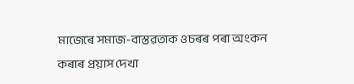মাজেৰে সমাজ-বাস্তৱতাক ওচৰৰ পৰা অংকন কৰাৰ প্ৰয়াস দেখা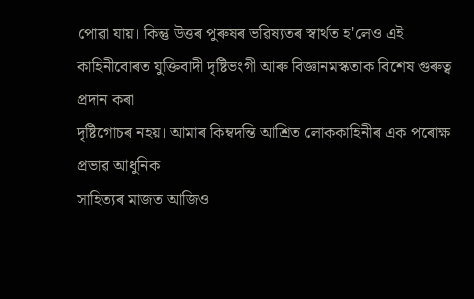পোৱা যায়। কিন্তু উত্তৰ পুৰুষৰ ভৱিষ্যতৰ স্বাৰ্থত হ'লেও এই
কাহিনীবোৰত যুক্তিবাদী দৃষ্টিভংগী আৰু বিজ্ঞানমস্কতাক বিশেষ গুৰুত্ব প্ৰদান কৰা
দৃষ্টিগোচৰ নহয়। আমাৰ কিম্বদন্তি আশ্ৰিত লোককাহিনীৰ এক পৰোক্ষ প্ৰভাৱ আধুনিক
সাহিত্যৰ মাজত আজিও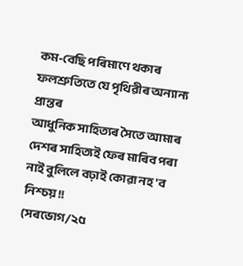কম-বেছি পৰিমাণে থকাৰ ফলশ্ৰুতিতে যে পৃথিৱীৰ অন্যান্য প্ৰান্তৰ
আধুনিক সাহিত্যৰ সৈতে আমাৰ দেশৰ সাহিত্যই ফেৰ মাৰিব পৰা নাই বুলিলে বঢ়াই কোৱা নহ'ব নিশ্চয়!!
(সৰভোগ/২৫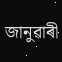জানুৱাৰী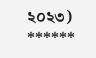২০২৩)
******